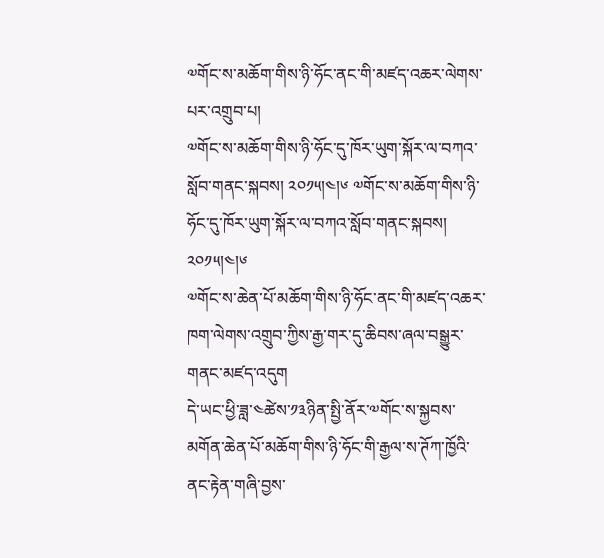༧གོང་ས་མཆོག་གིས་ཉི་ཧོང་ནང་གི་མཛད་འཆར་ལེགས་པར་འགྲུབ་པ།
༧གོང་ས་མཆོག་གིས་ཉི་ཧོང་དུ་ཁོར་ཡུག་སྐོར་ལ་བཀའ་སློབ་གནང་སྐབས། ༢༠༡༥།༤།༦ ༧གོང་ས་མཆོག་གིས་ཉི་ཧོང་དུ་ཁོར་ཡུག་སྐོར་ལ་བཀའ་སློབ་གནང་སྐབས། ༢༠༡༥།༤།༦
༧གོང་ས་ཆེན་པོ་མཆོག་གིས་ཉི་ཧོང་ནང་གི་མཛད་འཆར་ཁག་ལེགས་འགྲུབ་ཀྱིས་རྒྱ་གར་དུ་ཆིབས་ཞལ་བསྒྱུར་གནང་མཛད་འདུག
དེ་ཡང་ཕྱི་ཟླ་༤ཚེས་༡༣ཉིན་སྤྱི་ནོར་༧གོང་ས་སྐྱབས་མགོན་ཆེན་པོ་མཆོག་གིས་ཉི་ཧོང་གི་རྒྱལ་ས་ཊོཀ་ཁྱོའི་ནང་རྟེན་གཞི་བྱས་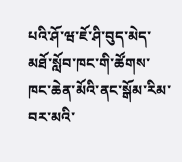པའི་ཤོ་ཝ་ཇོ་ཤི་བུད་མེད་མཐོ་སློབ་ཁང་གི་ཚོགས་ཁང་ཆེན་མོའི་ནང་སྒོམ་རིམ་བར་མའི་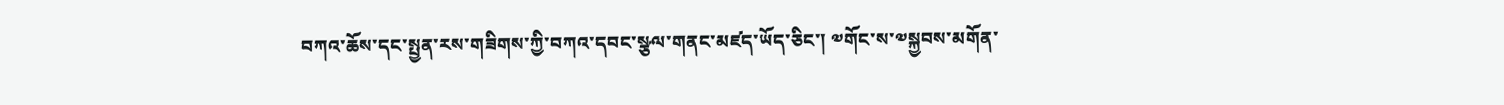བཀའ་ཆོས་དང་སྤྱན་རས་གཟིགས་ཀྱི་བཀའ་དབང་སྩལ་གནང་མཛད་ཡོད་ཅིང་། ༧གོང་ས་༧སྐྱབས་མགོན་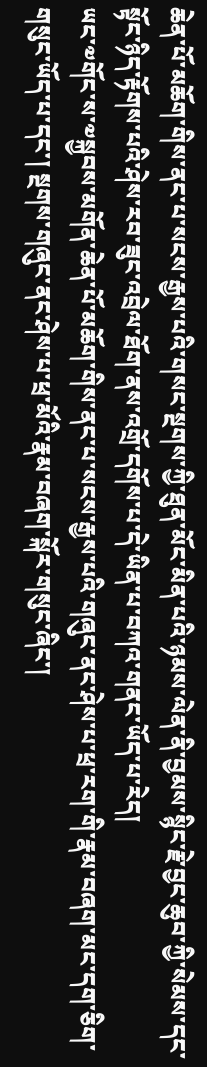ཆེན་པོ་མཆོག་གིས་ནང་པ་སངས་རྒྱས་པའི་གསང་སྔགས་ཀྱི་ཐུན་མོང་མིན་པའི་ཉམས་ལེན་ནི་བྱམས་སྙིང་རྗེ་བྱང་ཆུབ་ཀྱི་སེམས་དང་སྟོང་ཉིད་རྟོགས་པའི་ཤེས་རབ་ཟུང་འབྲེལ་ཐོག་ནས་འགྲོ་དགོས་པ་དེ་ཡིན་པ་བཀའ་གནང་ཡོད་པ་རེད།
ཡང་༧གོང་ས་༧སྐྱབས་མགོན་ཆེན་པོ་མཆོག་གིས་ནང་པ་སངས་རྒྱས་པའི་གཞུང་ནང་ཤེས་པ་ཕྲ་རག་གི་རྣམ་བཞག་མང་དག་ཅིག་གསུང་ཡོད་པ་དང་། སྔགས་གཞུང་ནང་ཤེས་པ་ཕྲ་མོའི་རྣམ་བཞག་སྐོར་གསུང་ཞིང་།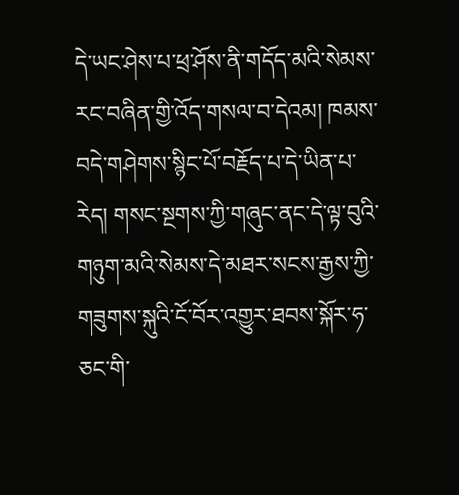དེ་ཡང་ཤེས་པ་ཕྲ་ཤོས་ནི་གདོད་མའི་སེམས་རང་བཞིན་གྱི་འོད་གསལ་བ་དེའམ། ཁམས་བདེ་གཤེགས་སྙིང་པོ་བརྗོད་པ་དེ་ཡིན་པ་རེད། གསང་སྔགས་ཀྱི་གཞུང་ནང་དེ་ལྟ་བུའི་གཉུག་མའི་སེམས་དེ་མཐར་སངས་རྒྱས་ཀྱི་གཟུགས་སྐུའི་ངོ་བོར་འགྱུར་ཐབས་སྐོར་ཧ་ཅང་གི་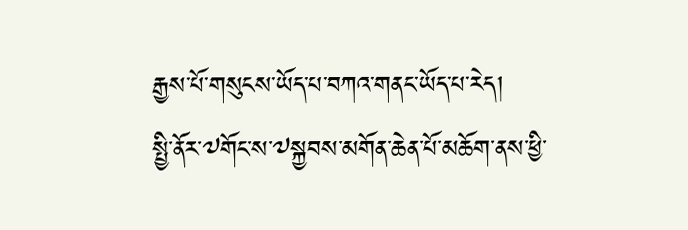རྒྱས་པོ་གསུངས་ཡོད་པ་བཀའ་གནང་ཡོད་པ་རེད།
སྤྱི་ནོར་༧གོང་ས་༧སྐྱབས་མགོན་ཆེན་པོ་མཆོག་ནས་ཕྱི་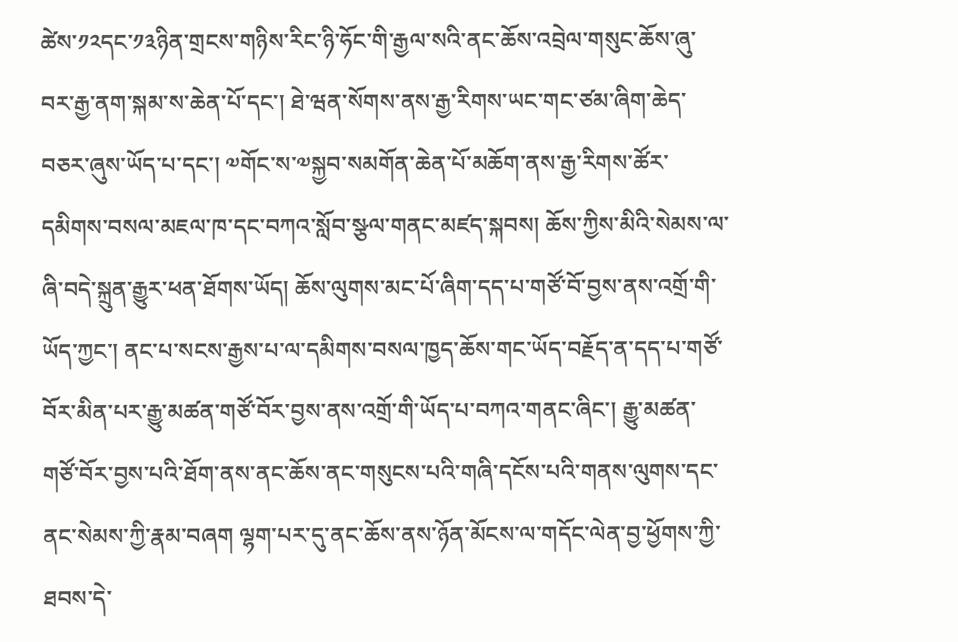ཚེས་༡༢དང་༡༣ཉིན་གྲངས་གཉིས་རིང་ཉི་ཧོང་གི་རྒྱལ་སའི་ནང་ཆོས་འབྲེལ་གསུང་ཆོས་ཞུ་བར་རྒྱ་ནག་སྐམ་ས་ཆེན་པོ་དང་། ཐེ་ཝན་སོགས་ནས་རྒྱ་རིགས་ཡང་གང་ཙམ་ཞིག་ཆེད་བཅར་ཞུས་ཡོད་པ་དང་། ༧གོང་ས་༧སྐྱབ་སམགོན་ཆེན་པོ་མཆོག་ནས་རྒྱ་རིགས་ཚོར་དམིགས་བསལ་མཇལ་ཁ་དང་བཀའ་སློབ་སྩལ་གནང་མཛད་སྐབས། ཆོས་ཀྱིས་མིའི་སེམས་ལ་ཞི་བདེ་སྐྲུན་རྒྱུར་ཕན་ཐོགས་ཡོད། ཆོས་ལུགས་མང་པོ་ཞིག་དད་པ་གཙོ་བོ་བྱས་ནས་འགྲོ་གི་ཡོད་ཀྱང་། ནང་པ་སངས་རྒྱས་པ་ལ་དམིགས་བསལ་ཁྱད་ཆོས་གང་ཡོད་བརྗོད་ན་དད་པ་གཙོ་བོར་མིན་པར་རྒྱུ་མཚན་གཙོ་བོར་བྱས་ནས་འགྲོ་གི་ཡོད་པ་བཀའ་གནང་ཞིང་། རྒྱུ་མཚན་གཙོ་བོར་བྱས་པའི་ཐོག་ནས་ནང་ཆོས་ནང་གསུངས་པའི་གཞི་དངོས་པའི་གནས་ལུགས་དང་ནང་སེམས་ཀྱི་རྣམ་བཞག ལྷག་པར་དུ་ནང་ཆོས་ནས་ཉོན་མོངས་ལ་གདོང་ལེན་བྱ་ཕྱོགས་ཀྱི་ཐབས་དེ་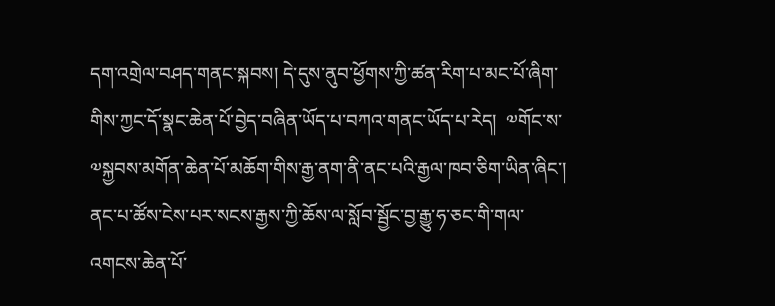དག་འགྲེལ་བཤད་གནང་སྐབས། དེ་དུས་ནུབ་ཕྱོགས་ཀྱི་ཚན་རིག་པ་མང་པོ་ཞིག་གིས་ཀྱང་དོ་སྣང་ཆེན་པོ་བྱེད་བཞིན་ཡོད་པ་བཀའ་གནང་ཡོད་པ་རེད།  ༧གོང་ས་༧སྐྱབས་མགོན་ཆེན་པོ་མཆོག་གིས་རྒྱ་ནག་ནི་ནང་པའི་རྒྱལ་ཁབ་ཅིག་ཡིན་ཞིང་། ནང་པ་ཚོས་ངེས་པར་སངས་རྒྱས་ཀྱི་ཆོས་ལ་སློབ་སྦྱོང་བྱ་རྒྱུ་ཧ་ཅང་གི་གལ་འགངས་ཆེན་པོ་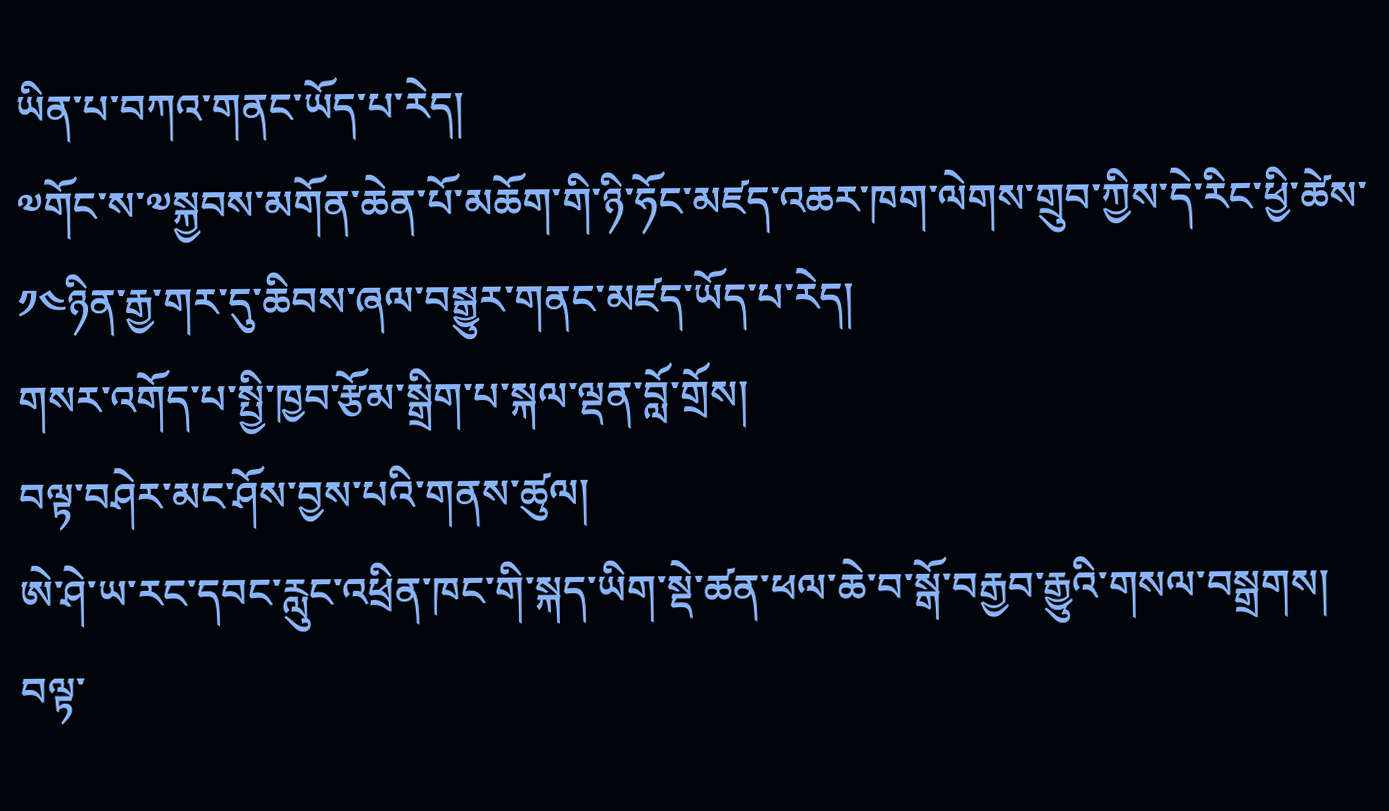ཡིན་པ་བཀའ་གནང་ཡོད་པ་རེད།
༧གོང་ས་༧སྐྱབས་མགོན་ཆེན་པོ་མཆོག་གི་ཉི་ཧོང་མཛད་འཆར་ཁག་ལེགས་གྲུབ་ཀྱིས་དེ་རིང་ཕྱི་ཚེས་༡༤ཉིན་རྒྱ་གར་དུ་ཆིབས་ཞལ་བསྒྱུར་གནང་མཛད་ཡོད་པ་རེད།
གསར་འགོད་པ་སྤྱི་ཁྱབ་རྩོམ་སྒྲིག་པ་སྐལ་ལྡན་བློ་གྲོས།
བལྟ་བཤེར་མང་ཤོས་བྱས་པའི་གནས་ཚུལ།
ཨེ་ཤེ་ཡ་རང་དབང་རླུང་འཕྲིན་ཁང་གི་སྐད་ཡིག་སྡེ་ཚན་ཕལ་ཆེ་བ་སྒོ་བརྒྱབ་རྒྱུའི་གསལ་བསྒྲགས།
བལྟ་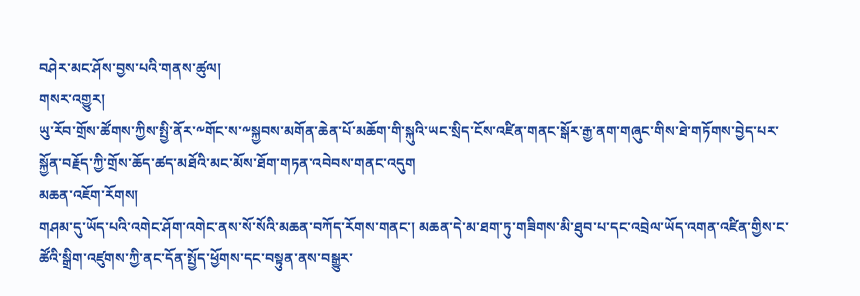བཤེར་མང་ཤོས་བྱས་པའི་གནས་ཚུལ།
གསར་འགྱུར།
ཡུ་རོབ་གྲོས་ཚོགས་ཀྱིས་སྤྱི་ནོར་༸གོང་ས་༸སྐྱབས་མགོན་ཆེན་པོ་མཆོག་གི་སྐུའི་ཡང་སྲིད་ངོས་འཛིན་གནང་སྒོར་རྒྱ་ནག་གཞུང་གིས་ཐེ་གཏོགས་བྱེད་པར་སྐྱོན་བརྗོད་ཀྱི་གྲོས་ཆོད་ཚད་མཐོའི་མང་མོས་ཐོག་གཏན་འབེབས་གནང་འདུག
མཆན་འཇོག་རོགས།
གཤམ་དུ་ཡོད་པའི་འགེང་ཤོག་འགེང་ནས་སོ་སོའི་མཆན་བཀོད་རོགས་གནང་། མཆན་དེ་མ་ཐག་ཏུ་གཟིགས་མི་ཐུབ་པ་དང་འབྲེལ་ཡོད་འགན་འཛིན་གྱིས་ང་ཚོའི་སྒྲིག་འཛུགས་ཀྱི་ནང་དོན་སྤྱོད་ཕྱོགས་དང་བསྟུན་ནས་བསྒྱུར་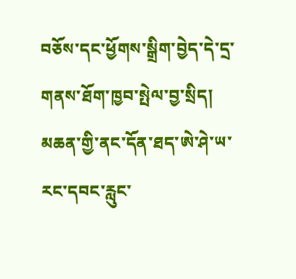བཅོས་དང་ཕྱོགས་སྒྲིག་བྱེད་དེ་དྲ་གནས་ཐོག་ཁྱབ་སྤེལ་བྱ་སྲིད། མཆན་གྱི་ནང་དོན་ཐད་ཨེ་ཤེ་ཡ་རང་དབང་རླུང་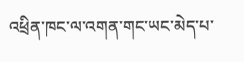འཕྲིན་ཁང་ལ་འགན་གང་ཡང་མེད་པ་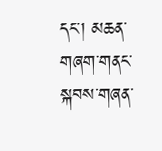དང་། མཆན་གཞག་གནང་སྐབས་གཞན་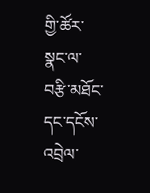གྱི་ཚོར་སྣང་ལ་བརྩི་མཐོང་དང་དངོས་འབྲེལ་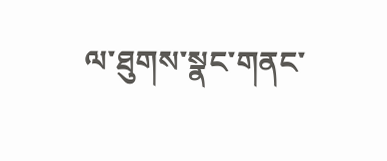ལ་ཐུགས་སྣང་གནང་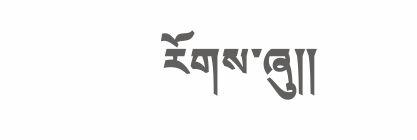རོགས་ཞུ༎